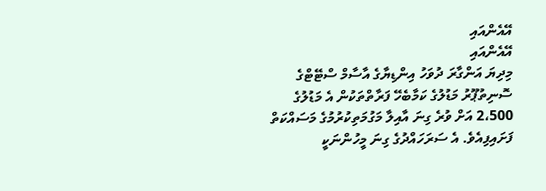އޭއެންއައި
އޭއެންއައި
މިދިޔަ އަންގާރަ ދުވަހު އިންޑިޔާގެ އާސާމް ސްޓޭޓްގެ ސޮނިތުޕޫރު މަޑުލުގެ ކަމާބެހޭ ފަރާތްތަކުން އެ މަޑުލުގެ 2،500 އަށް ވުރެ ގިނަ އާއިލާ މަގުމަތިކުރުމުގެ މަސައްކަތް ފަށައިފިއެވެ. އެ ސަރަހައްދުގެ ގިނަ މީހުންނަކީ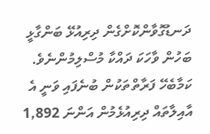ދަނޑުގޮވާންކޮށްގެން ދިރިއުޅޭ ބަންގާޅީ ބަހުން ވާހަކަ ދައްކާ މުސްލިމުންނެވެ.
ކަމާބެހޭ ފަރާތްތަކުން ބުނެފައި ވަނީ އެ އާއިލާތައް ދިރިއުޅެމުން އަންނަ 1,892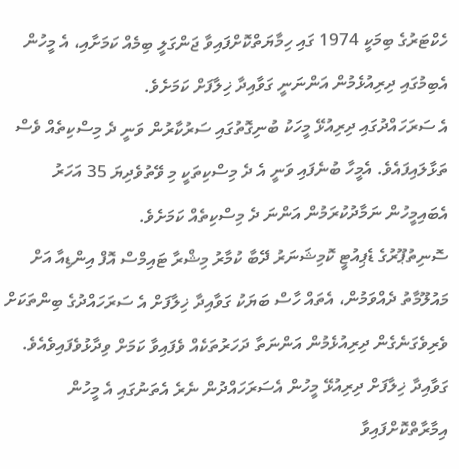ހެކްޓަރުގެ ބިމަކީ 1974 ގައި ހިމާޔަތްކޮށްފައިވާ ޖަންގަލީ ބިމެއް ކަމަށާއި، އެ މީހުން އެބިމުގައި ދިރިއުޅެމުން އަންނަނީ ގަވާއިދާ ޚިލާފަށް ކަމަށެވެ.
އެ ސަރަހައްދުގައި ދިރިއުޅޭ މީހަކު ބުނިގޮތުގައި ސަރުކާރުން ވަނީ ދެ މިސްކިތެއް ވެސް ތަޅާލައިފައެވެ. އެމީހާ ބުނެފައި ވަނީ އެ ދެ މިސްކިތަކީ މި ވޭތުވެދިޔަ 35 އަހަރު އެބައިމީހުން ނަމާދުކުރަމުން އަންނަ ދެ މިސްކިތެއް ކަމަށެވެ.
ސޮނިތުޕޫރުގެ ޑެޕިއުޓީ ކޮމިޝަނަރު ދޭބާ ކުމާރު މިޝްރާ ޓައިމްސް އޮފް އިންޑިއާ އަށް މައުލޫމާތު ދެއްވަމުން، އެތައް ހާސް ބަޔަކު ގަވާއިދާ ޚިލާފަށް އެ ސަރަހައްދުގެ ބިންތަކަށް ވެރިވެގަނެގެން ދިރިއުޅެމުން އަންނަތާ ދަހަރުތަކެއް ވެފައިވާ ކަމަށް ވިދާޅުވެފައިވެއެވެ. ގަވާއިދާ ޚިލާފަށް ދިރިއުޅޭ މީހުން އެސަރަހައްދުން ނެރެ އެތަނުގައި އެ މީހުން އިމާރާތްކޮށްފައިވާ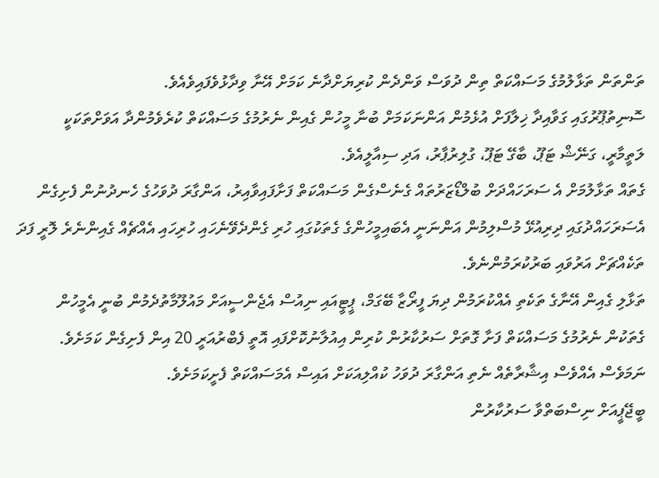ތަންތަން ތަޅާލުމުގެ މަސައްކަތް ތިން ދުވަސް ވަންދެން ކުރިޔަށްދާނެ ކަމަށް އޭނާ ވިދާޅުވެފައިވެއެވެ.
ސޮނިތުޕޫރުގައި ގަވާއިދާ ޚިލާފަށް އުޅެމުން އަންނަކަމަށް ބުނާ މީހުން ގެއިން ނެރުމުގެ މަސައްކަތް ކުރެވެމުންދާ އަވަށްތަކަކީ ލަތީމާރީ، ގަނޭޝް ޓަޕޫ، ބާގޭ ޓަޕޫ، ގުލިރުޕާރު، އަދި ސިއާލީއެވެ.
ގެތައް ތަޅާލުމަށް އެ ސަރަހައްދަށް ބުލްޑޯޒަރުތައް ގެނެސްގެން މަސައްކަތް ފަށާފައިވާއިރު، އަންގާރަ ދުވަހުގެ ހެނދުނުން ފެށިގެން އެސަރަހައްދުގައި ދިރިއުޅޭ މުސްލިމުން އަންނަނީ އެބައިމީހުންގެ ގެތަކުގައި ހުރި ގެންދެވޭނެހައި ހުރިހައި އެއްޗެއް ގެއިންނެރެ ލޮރީ ފަދަ ތަކެއްޗަށް އަރުވައި ބަރުކުރަމުންނެވެ.
ތަޅާލި ގެއިން އޭނާގެ ތަކެތި އެއްކުރަމުން ދިޔަ ފީރޯޒާ ބޭގަމް، ޕީޓީއައި ނިއުސް އެޖެންސީއަށް މައުލޫމާތުދެމުން ބުނީ އެމީހުން ގެތަކުން ނެރުމުގެ މަސައްކަތް ފަށާ ގޮތަށް ސަރުކާރުން ކުރިން އިއުލާނުކޮށްފައި އޮތީ ފެބްރުއަރީ 20 އިން ފެށިގެން ކަމަށެވެ. ނަމަވެސް އެއްވެސް އިޝާރާތެއް ނެތި އަންގާރަ ދުވަހު ކުއްލިއަކަށް އައިސް އެމަސައްކަތް ފެށީކަމަށެވެ.
ބީޖޭޕީއަށް ނިސްބަތްވާ ސަރުކާރުން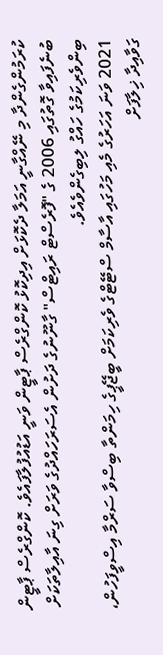ކުރަމުންގެންދާ މި ނޭއްގާނީ އަމަލާ ދެކޮޅަށް އިދިކޮޅު ކޮންގްރެސް ޕާޓީން ވަނީ އަޑުއުފުލާފައެވެ. ކޮންގްރެސް ޕާޓީން ބުނެފައިވާ ގޮތުގައި 2006 ގެ "ފޮރެސްޓް ރައިޓްސް" ގާނޫނުގެ ދަށުން އެސަރަހައްދުގެ ވަރަށް ގިނަ އާއިލާތަކަށް ބިންވެރިކަމުގެ ހައްގު ލިބިގެންވެއެވެ.
2021 ވަނަ އަހަރުގެ މެއި މަހުގައި އާސާމް ސްޓޭޓްގެ ވެރިކަމަށް ބީޖޭޕީގެ ހިމަންތާ ބިސްވާ ސަރްމާ އިސްވީފަހުން، ގަވާއިދާ ޚިލާފަށް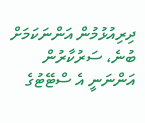ދިރިއުޅުމުން އަންނަކަމަށް ބުނެ، ސަރުކާރުން އަންނަނީ އެ ސްޓޭޓުގެ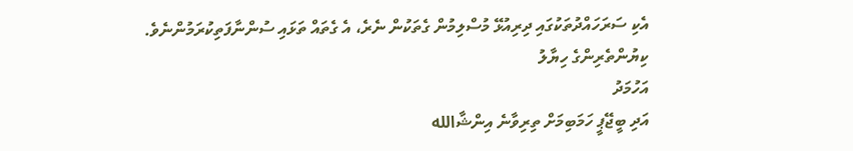އެކި ސަރަހައްދުތަކުގައި ދިރިއުޅޭ މުސްލިމުން ގެތަކުން ނެރެ، އެ ގެތައް ތަޅައި ސުންނާފަތިކުރަމުންނެވެ.
ކިޔުންތެރިންގެ ހިޔާލު
އަހުމަދު
އަދި ބީޖޭޕީ ހަމަބިމަށް ތިރިވާނެ އިންޝާالله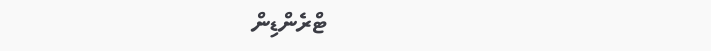ޓްރެންޑިން